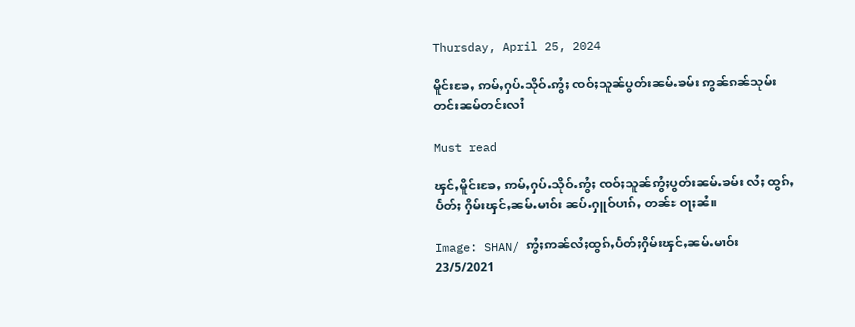Thursday, April 25, 2024

မိူင်းၶႄႇ ဢမ်ႇႁပ်ႉသိုဝ်ႉဢွႆႈ ၸဝ်ႈသူၼ်ပွတ်းၼမ်ႉၶမ်း ဢွၼ်ၵၼ်သုမ်းတင်းၼမ်တင်းလၢႆ

Must read

ၾင်ႇမိူင်းၶႄႇ ဢမ်ႇႁပ်ႉသိုဝ်ႉဢွႆႈ ၸဝ်ႈသူၼ်ဢွႆႈပွတ်းၼမ်ႉၶမ်း လႆႈ ထွၵ်ႇပႅတ်ႈ ႁိမ်းၾင်ႇၼမ်ႉမၢဝ်း ၼပ်ႉႁူဝ်ပၢၵ်ႇ တၼ်ႊ ဝႃႈၼႆ။

Image: SHAN/ ဢွႆႈဢၼ်လႆႈထွၵ်ႇပႅတ်ႈႁိမ်းၾင်ႇၼမ်ႉမၢဝ်း 23/5/2021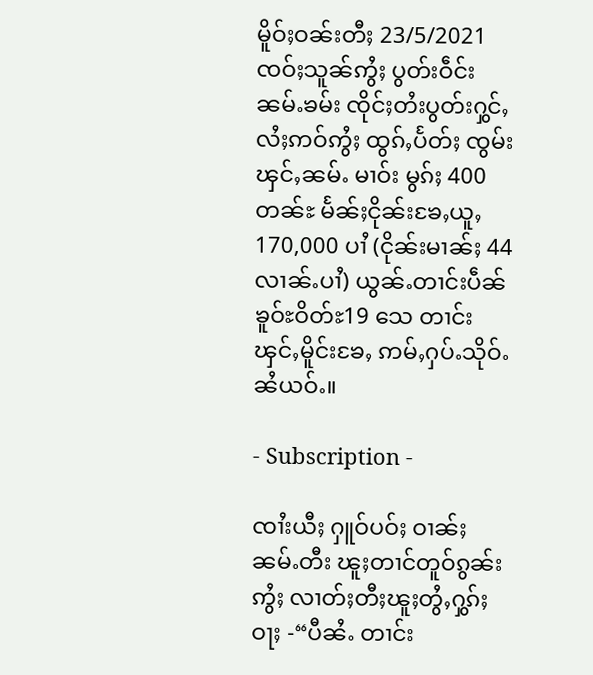မိူဝ်ႈဝၼ်းတီႈ 23/5/2021 ၸဝ်ႈသူၼ်ဢွႆႈ ပွတ်းဝဵင်းၼမ်ႉၶမ်း ၸိုင်ႈတႆးပွတ်းႁွင်ႇ လႆႈဢဝ်ဢွႆႈ ထွၵ်ႇပႅတ်ႈ ၸွမ်းၾင်ႇၼမ်ႉ မၢဝ်း မွၵ်ႈ 400 တၼ်ႊ မႅၼ်ႈငိုၼ်းၶႄႇယူႇ 170,000 ပၢႆ (ငိုၼ်းမၢၼ်ႈ 44 လၢၼ်ႉပၢႆ) ယွၼ်ႉတၢင်းပဵၼ်ၶူဝ်ႊဝိတ်ႊ19 သေ တၢင်းၾင်ႇမိူင်းၶႄႇ ဢမ်ႇႁပ်ႉသိုဝ်ႉ ၼႆယဝ်ႉ။

- Subscription -

ၸၢႆးယီႈ ႁူဝ်ပဝ်ႈ ဝၢၼ်ႈၼမ်ႉတီး ၽူႈတၢင်တူဝ်ၵွၼ်းဢွႆႈ လၢတ်ႈတီႈၽူႈတွႆႇႁွၵ်ႈဝႃႈ -“ပီၼႆႉ တၢင်း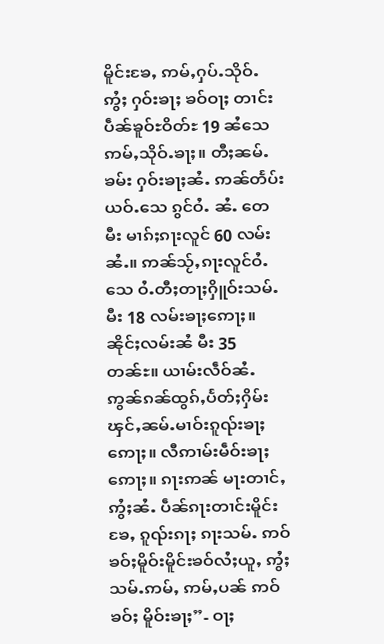မိူင်းၶႄႇ ဢမ်ႇႁပ်ႉသိုဝ်ႉ ဢွႆႈ ႁဝ်းၶႃႈ ၶဝ်ဝႃႈ တၢင်းပဵၼ်ၶူဝ်ႊဝိတ်ႊ 19 ၼႆသေ ဢမ်ႇသိုဝ်ႉၶႃႈ။ တီႈၼမ်ႉၶမ်း ႁဝ်းၶႃႈၼႆႉ ဢၼ်တႅပ်းယဝ်ႉသေ ၵွင်ဝႆႉ ၼႆႉ တေမီး မၢၵ်ႈၵႃးလူင် 60 လမ်းၼႆႉ။ ဢၼ်သႂ်ႇၵႃးလူင်ဝႆႉသေ ဝႆႉတီႈတႃႈႁိူဝ်းသမ်ႉ မီး 18 လမ်းၶႃႈဢေႃႈ။ ၼိုင်ႈလမ်းၼႆ မီး 35 တၼ်ႊ။ ယၢမ်းလဵဝ်ၼႆႉ ဢွၼ်ၵၼ်ထွၵ်ႇပႅတ်ႈႁိမ်းၾင်ႇၼမ်ႉမၢဝ်းၵူၺ်းၶႃႈဢေႃႈ။ လီဢၢမ်းမဵဝ်းၶႃႈဢေႃႈ။ ၵႃးဢၼ် မႃးတၢင်ႇဢွႆႈၼႆႉ ပဵၼ်ၵႃးတၢင်းမိူင်းၶႄႇ ၵူၺ်းၵႃႈ ၵႃးသမ်ႉ ဢဝ်ၶဝ်ႈမိူဝ်းမိူင်းၶဝ်လႆႈယူႇ ဢွႆႈသမ်ႉဢမ်ႇ ဢမ်ႇပၼ် ဢဝ်ၶဝ်ႈ မိူဝ်းၶႃႈ”- ဝႃႈ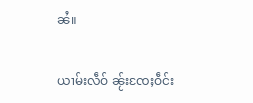ၼႆ။

ယၢမ်းလဵဝ် ၼႂ်းၸႄႈဝဵင်း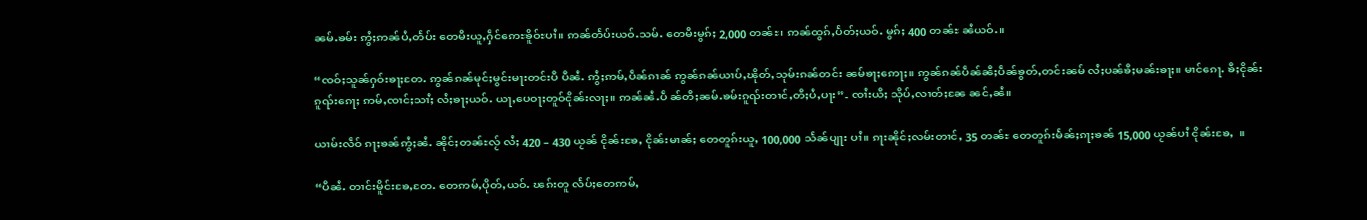ၼမ်ႉၶမ်း ဢွႆႈဢၼ်ပႆႇတႅပ်း တေမီးယူႇႁဵင်ဢေႊၶိူဝ်ႊပၢႆ။ ဢၼ်တႅပ်းယဝ်ႉသမ်ႉ တေမီးမွၵ်ႈ 2,000 တၼ်ႊ၊ ဢၼ်ထွၵ်ႇပႅတ်ႈယဝ်ႉ မွၵ်ႈ 400 တၼ်ႊ ၼႆယဝ်ႉ။

“ၸဝ်ႈသူၼ်ႁဝ်းၶႃႈတႄႉ ဢွၼ်ၵၼ်မုင်ႈမွင်းမႃးတင်းပီ ပီၼႆႉ ဢွႆႈဢမ်ႇပဵၼ်ၵၢၼ် ဢွၼ်ၵၼ်ယၢပ်ႇၽိုတ်ႇသုမ်းၵၼ်တင်း ၼမ်ၶႃႈဢေႃႈ။ ဢွၼ်ၵၼ်ပဵၼ်ၼီႈပဵၼ်ၶွတ်ႇတင်းၼမ် လႆႈပၼ်ၶီႈမၼ်းၶႃႈ။ မၢင်ၵေႃႉ ၶီႈငိုၼ်းၵူၺ်းၵေႃႈ ဢမ်ႇၸၢင်ႈသၢႆႈ လႆႈၶႃႈယဝ်ႉ ယႃႇပေဝႃႈတူဝ်ငိုၼ်းလႃႈ။ ဢၼ်ၼႆႉပဵ ၼ်တီႈၼမ်ႉၶမ်းၵူၺ်းတၢင်ႇတီႈပႆႇပႃး”- ၸၢႆးယီႈ သိုပ်ႇလၢတ်ႈၼႄ ၼင်ႇၼႆ။

ယၢမ်းလဵဝ် ၵႃႈၶၼ်ဢွႆႈၼႆႉ ၼိုင်ႈတၼ်ႊလႂ် လႆႈ 420 – 430 ယႂၼ် ငိုၼ်းၶႄႇ ငိုၼ်းမၢၼ်ႈ တေတူၵ်းယူႇ 100,000 သႅၼ်ပျႃး ပၢႆ။ ၵႃးၼိုင်ႈလမ်းတၢင်ႇ 35 တၼ်ႊ တေတူၵ်းမႅၼ်ႈၵႃႈၶၼ် 15,000 ယႂၼ်ပၢႆ ငိုၼ်းၶႄႇ  ။

“ပီၼႆႉ တၢင်းမိူင်းၶႄႇတႄႉ တေဢမ်ႇပိုတ်ႇယဝ်ႉ ၽၵ်းတူ လႅပ်ႈတေဢမ်ႇ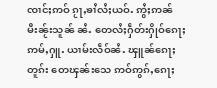ၸၢင်ႈဢဝ် ၵႂႃႇၶၢႆလႆႈယဝ်ႉ ဢွႆႈဢၼ်မီးၼႂ်းသူၼ် ၼႆႉ တေလႆႈႁဵတ်းႁိုဝ်ၵေႃႈဢမ်ႇႁူႉ ယၢမ်းလဵဝ်ၼႆႉ ၾူၼ်ၵေႃႈတူၵ်း တေၾၼ်းသေ ဢဝ်ဢွၵ်ႇၵေႃႈ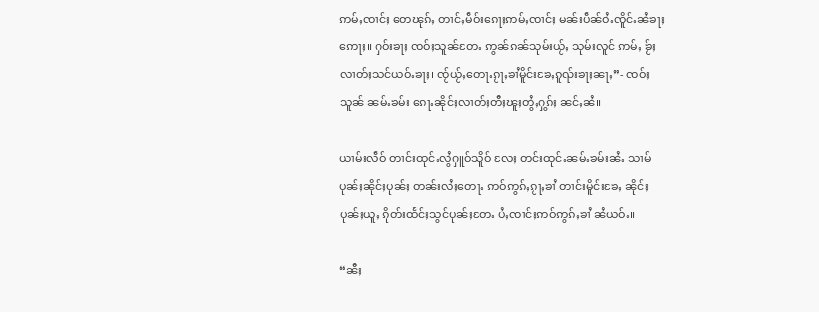ဢမ်ႇၸၢင်ႈ တေၽုၵ်ႇ တၢင်ႇမဵဝ်းၵေႃႈဢမ်ႇၸၢင်ႈ မၼ်းပဵၼ်ဝႆႉၸိူင်ႉၼႆၶႃႈဢေႃႈ။ ႁဝ်းၶႃႈ ၸဝ်ႈသူၼ်တႄႉ ဢွၼ်ၵၼ်သုမ်းယႂ်ႇ သုမ်းလူင် ဢမ်ႇ ၶႂ်ႈလၢတ်ႈသင်ယဝ်ႉၶႃႈ၊ ၸႂ်ယႂ်ႇတေႃႉၵႂႃႇၶၢႆမိူင်းၶႄႇၵူၺ်းၶႃႈၼႃႇ”- ၸဝ်ႈသူၼ် ၼမ်ႉၶမ်း ၵေႃႉၼိုင်ႈလၢတ်ႈတီႈၽူႈတွႆႇႁွၵ်ႈ ၼင်ႇၼႆ။

ယၢမ်းလဵဝ် တၢင်းထုင်ႉလွႆႁူဝ်သိူဝ် လႄႈ တင်းထုင်ႉၼမ်ႉၶမ်းၼႆႉ သၢမ်ပုၼ်ႈၼိုင်ႈပုၼ်ႈ တၼ်းလႆႈတေႃႉ ဢဝ်ဢွၵ်ႇၵႂႃႇၶၢႆ တၢင်းမိူင်းၶႄႇ ၼိုင်ႈပုၼ်ႈယူႇ ၵိုတ်းထႅင်ႈသွင်ပုၼ်ႈတႄႉ ပႆႇၸၢင်ႈဢဝ်ဢွၵ်ႇၶၢႆ ၼႆယဝ်ႉ။

“ၼီႈ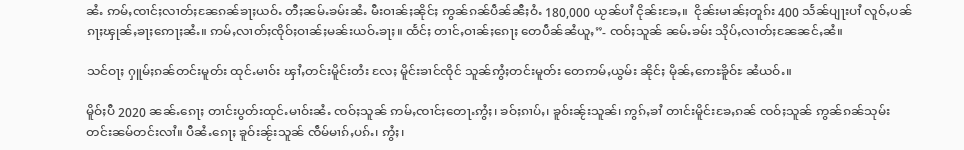ၼႆႉ ဢမ်ႇၸၢင်ႈလၢတ်ႈၼႄၵၼ်ၶႃႈယဝ်ႉ တီႈၼမ်ႉၶမ်းၼႆႉ မီးဝၢၼ်ႈၼိုင်ႈ ဢွၼ်ၵၼ်ပဵၼ်ၼီႈဝႆႉ 180,000 ယႂၼ်ပၢႆ ငိုၼ်းၶႄႇ။  ငိုၼ်းမၢၼ်ႈတူၵ်း 400 သႅၼ်ပျႃးပၢႆ လူဝ်ႇပၼ်ၵႃႈၾုၼ်ႇၶႃႈဢေႃႈၼႆႉ။ ဢမ်ႇလၢတ်ႈၸိုဝ်ႈဝၢၼ်ႈမၼ်းယဝ်ႉၶႃႈ။ ထႅင်ႈ တၢင်ႇဝၢၼ်ႈၵေႃႈ တေပဵၼ်ၼႆယူႇ”- ၸဝ်ႈသူၼ် ၼမ်ႉၶမ်း သိုပ်ႇလၢတ်ႈၼႄၼင်ႇၼႆ။

သင်ဝႃႈ ႁူမ်ႈၵၼ်တင်းမူတ်း ထုင်ႉမၢဝ်း ၾၢႆႇတင်းမိူင်းတႆး လႄႈ မိူင်းၶၢင်ၸိုင် သူၼ်ဢွႆႈတင်းမူတ်း တေဢမ်ႇယွမ်း ၼိုင်ႈ မိုၼ်ႇဢေႊၶိူဝ်ႊ ၼႆယဝ်ႉ။

မိူဝ်ႈပီ 2020 ၼၼ်ႉၵေႃႈ တၢင်းပွတ်းထုင်ႉမၢဝ်းၼႆႉ ၸဝ်ႈသူၼ် ဢမ်ႇၸၢင်ႈတေႃႉဢွႆႈ၊ ၶဝ်ႈၵၢပ်ႇ၊ ၶူဝ်းၼႂ်းသူၼ်၊ ဢွၵ်ႇၶၢႆ တၢင်းမိူင်းၶႄႇၵၼ် ၸဝ်ႈသူၼ် ဢွၼ်ၵၼ်သုမ်း တင်းၼမ်တင်းလၢႆ။ ပီၼႆႉၵေႃႈ ၶူဝ်းၼႂ်းသူၼ် ၸဵမ်မၢၵ်ႇပၵ်ႉ၊ ဢွႆႈ၊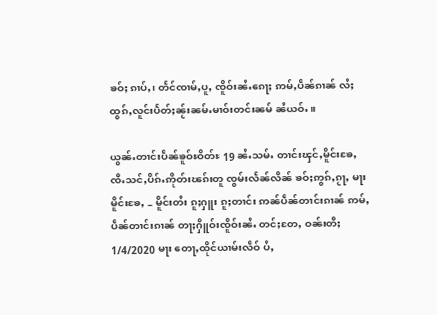ၶဝ်ႈ ၵၢပ်ႇ၊ တႅင်ၸၢမ်ႇပူႇ ၸိူဝ်းၼႆႉၵေႃႈ ဢမ်ႇပဵၼ်ၵၢၼ် လႆႈထွၵ်ႇလူင်းပႅတ်ႈၼႂ်းၼမ်ႉမၢဝ်းတင်းၼမ် ၼႆယဝ်ႉ။

ယွၼ်ႉတၢင်းပဵၼ်ၶူဝ်ႊဝိတ်ႊ 19 ၼႆႉသမ်ႉ တၢင်းၾင်ႇမိူင်းၶႄႇ ၸီႉသင်ႇပိၵ်ႉဢိုတ်းၽၵ်းတူ ၸွမ်းလႅၼ်လိၼ် ၶဝ်ႈဢွၵ်ႇၵႂႃႇ မႃးမိူင်းၶႄႇ – မိူင်းတႆး ၵူႈႁူး ၵူႈတၢင်း ဢၼ်ပဵၼ်တၢင်းၵၢၼ် ဢမ်ႇပဵၼ်တၢင်းၵၢၼ် တႃႈႁိူဝ်းၸိူဝ်းၼႆႉ တင်ႈတႄႇ ဝၼ်းတီႈ 1/4/2020 မႃး တေႃႇထိုင်ယၢမ်းလဵဝ် ပႆႇ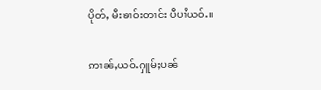ပိုတ်ႇ မီးၶၢဝ်းတၢင်း ပီပၢႆယဝ်ႉ။

ဢၢၼ်ႇယဝ်ႉႁူမ်ႈပၼ်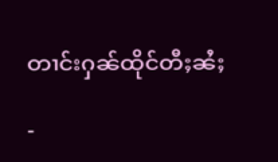တၢင်းႁၼ်ထိုင်တီႈၼႆႈ

-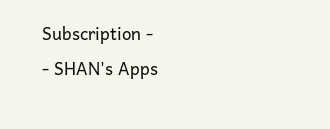Subscription -
- SHAN's Apps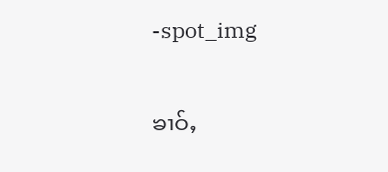-spot_img

ၶၢဝ်ႇ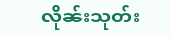လိုၼ်းသုတ်း